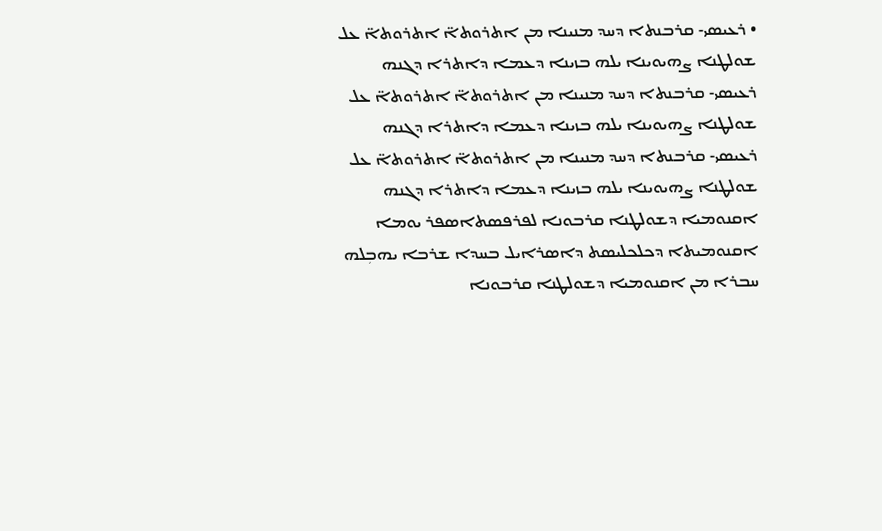• ܪܥܝܣܝ- ܩܪܒܢܬܐ ܕܚܕ ܡܢܝܢܐ ܡܢ ܐܬܪܘܬܐ̈ ܐܬܪܘܬܐ̈ ܥܠ ܫܘܠܛܢܐ ܨܗܝܘܝܢܐ ܝܠܗ ܒܙܝܢܐ ܕܥܡܐ ܕܐܬܪܐ ܕܓܢܗ
ܪܥܝܣܝ- ܩܪܒܢܬܐ ܕܚܕ ܡܢܝܢܐ ܡܢ ܐܬܪܘܬܐ̈ ܐܬܪܘܬܐ̈ ܥܠ ܫܘܠܛܢܐ ܨܗܝܘܝܢܐ ܝܠܗ ܒܙܝܢܐ ܕܥܡܐ ܕܐܬܪܐ ܕܓܢܗ
ܪܥܝܣܝ- ܩܪܒܢܬܐ ܕܚܕ ܡܢܝܢܐ ܡܢ ܐܬܪܘܬܐ̈ ܐܬܪܘܬܐ̈ ܥܠ ܫܘܠܛܢܐ ܨܗܝܘܝܢܐ ܝܠܗ ܒܙܝܢܐ ܕܥܡܐ ܕܐܬܪܐ ܕܓܢܗ
ܐܩܢܘܡܝܐ ܕܫܘܠܛܢܐ ܩܪܒܘܢܐ ܠܦܪܦܣܬܐܣܦܪ ܝܘܡܐ ܐܩܢܘܡܝܬܐ ܕܟܠܟܠܝܣܬ ܕܐܣܪܐܝܠ ܒܚܕܐ ܫܪܒܐ ܝܗܒܼܠܗ ܚܒܪܐ ܡܢ ܐܩܢܘܡܝܐ ܕܫܘܠܛܢܐ ܩܪܒܘܢܐ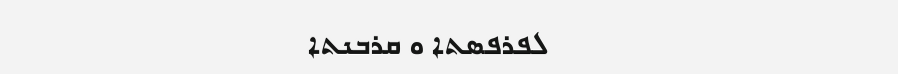ܠܦܪܦܣܬܐ ܘ ܩܪܒܢܬܐ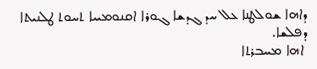ܕܐܗܐ ܫܘܠܛܢܐ ܥܠ ܚܕ ܓܕܫܐ ܓܘܪܐ ܐܩܢܘܡܝܝܐ ܬܚܘܬ ܛܠܢܝܬܐ ܕܦܠܫܐ.
 ܐܗܐ ܡܚܒܪܬܐ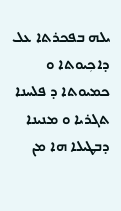ܝܠܗ ܒܦܟܪܬܐ ܥܠ ܕܐܟܼܝܘܬܐ ܘ ܟܡܝܘܬܐ ܕ ܦܠܚܢܐ ܬܓܪܝܐ ܘ ܡܢܝܢܐ ܕܒܛܝܠܐ ܗܐ ܡܢ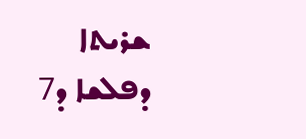ܫܪܝܬܐ ܕܦܠܫܐ ܕ7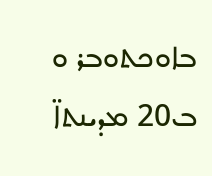ܒܐܘܟܬܘܒܪ ܘ ܒ20 ܡܕܝܢܬܐ̈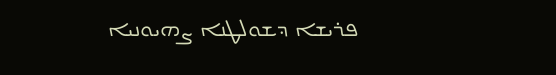ܦܪܝܫܐ ܕܫܘܠܛܢܐ ܨܗܝܘܢܝܐ